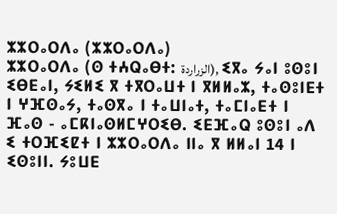ⵣⵣⵔⴰⵔⴷⴰ (ⵣⵣⵔⴰⵔⴷⴰ)
ⵣⵣⵔⴰⵔⴷⴰ (ⵙ ⵜⵄⵕⴰⴱⵜ: الزراردة), ⵉⴳⴰ ⵢⴰⵏ ⵓⵙⵓⵏ ⵉⴱⴹⴰⵏ, ⵢⵉⵍⵉ ⴳ ⵜⴳⵔⴰⵡⵜ ⵏ ⴳⵍⵍⴰⵣ, ⵜⴰⵙⵓⵏⴹⵜ ⵏ ⵖⴼⵙⴰⵢ, ⵜⴰⵙⴳⴰ ⵏ ⵜⴰⵡⵏⴰⵜ, ⵜⴰⵎⵏⴰⴹⵜ ⵏ ⴼⴰⵙ - ⴰⵎⴽⵏⴰⵙⵍⵎⵖⵔⵉⴱ. ⵉⴹⴼⴰⵕ ⵓⵙⵓⵏ ⴰⴷ ⵉ ⵜⵔⴼⵉⵇⵜ ⵏ ⵣⵣⵔⴰⵔⴷⴰ ⵏⵏⴰ ⴳ ⵍⵍⴰⵏ 14 ⵏ ⵉⵙⵓⵏⵏ. ⵢⵓⵡⴹ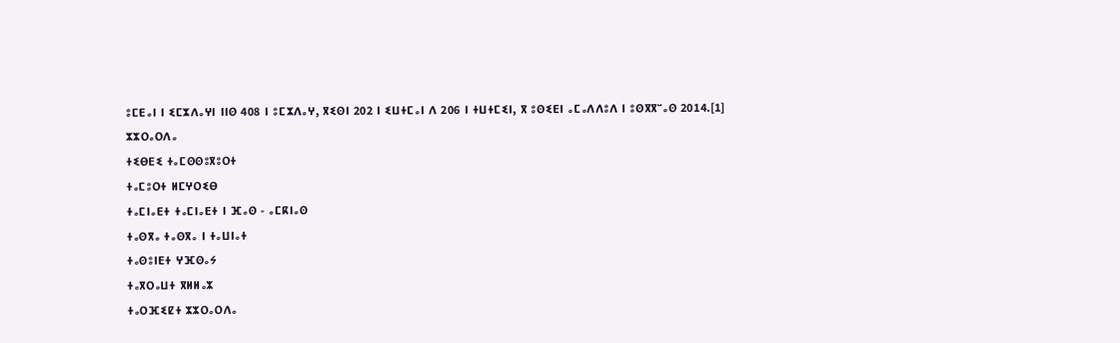ⵓⵎⴹⴰⵏ ⵏ ⵉⵎⵣⴷⴰⵖⵏ ⵏⵏⵙ 408 ⵏ ⵓⵎⵣⴷⴰⵖ, ⴳⵉⵙⵏ 202 ⵏ ⵉⵡⵜⵎⴰⵏ ⴷ 206 ⵏ ⵜⵡⵜⵎⵉⵏ, ⴳ ⵓⵙⵉⴹⵏ ⴰⵎⴰⴷⴷⵓⴷ ⵏ ⵓⵙⴳⴳⵯⴰⵙ 2014.[1]
ⵣⵣⵔⴰⵔⴷⴰ
ⵜⵉⴱⴹⵉ ⵜⴰⵎⵙⵙⵓⴳⵓⵔⵜ
ⵜⴰⵎⵓⵔⵜ ⵍⵎⵖⵔⵉⴱ
ⵜⴰⵎⵏⴰⴹⵜ ⵜⴰⵎⵏⴰⴹⵜ ⵏ ⴼⴰⵙ - ⴰⵎⴽⵏⴰⵙ
ⵜⴰⵙⴳⴰ ⵜⴰⵙⴳⴰ ⵏ ⵜⴰⵡⵏⴰⵜ
ⵜⴰⵙⵓⵏⴹⵜ ⵖⴼⵙⴰⵢ
ⵜⴰⴳⵔⴰⵡⵜ ⴳⵍⵍⴰⵣ
ⵜⴰⵔⴼⵉⵇⵜ ⵣⵣⵔⴰⵔⴷⴰ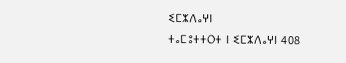ⵉⵎⵣⴷⴰⵖⵏ
ⵜⴰⵎⵓⵜⵜⵔⵜ ⵏ ⵉⵎⵣⴷⴰⵖⵏ 408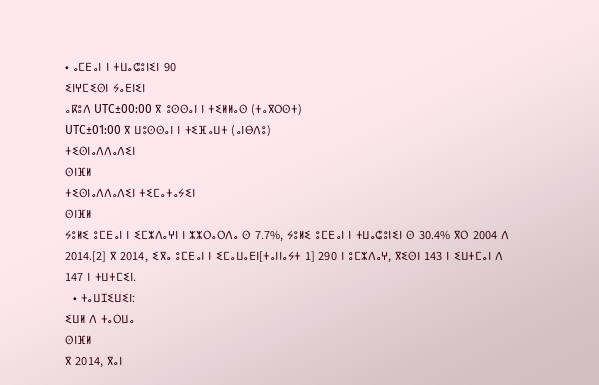• ⴰⵎⴹⴰⵏ ⵏ ⵜⵡⴰⵛⵓⵏⵉⵏ 90
ⵉⵏⵖⵎⵉⵙⵏ ⵢⴰⴹⵏⵉⵏ
ⴰⴽⵓⴷ UTC±00:00 ⴳ ⵓⵙⵙⴰⵏ ⵏ ⵜⵉⵍⵍⴰⵙ (ⵜⴰⴳⵔⵙⵜ)
UTC±01:00 ⴳ ⵡⵓⵙⵙⴰⵏ ⵏ ⵜⵉⴼⴰⵡⵜ (ⴰⵏⴱⴷⵓ)
ⵜⵉⵙⵏⴰⴷⴷⴰⴷⵉⵏ
ⵙⵏⴼⵍ
ⵜⵉⵙⵏⴰⴷⴷⴰⴷⵉⵏ ⵜⵉⵎⴰⵜⴰⵢⵉⵏ
ⵙⵏⴼⵍ
ⵢⵓⵍⵉ ⵓⵎⴹⴰⵏ ⵏ ⵉⵎⵣⴷⴰⵖⵏ ⵏ ⵣⵣⵔⴰⵔⴷⴰ ⵙ 7.7%, ⵢⵓⵍⵉ ⵓⵎⴹⴰⵏ ⵏ ⵜⵡⴰⵛⵓⵏⵉⵏ ⵙ 30.4% ⴳⵔ 2004 ⴷ 2014.[2] ⴳ 2014, ⵉⴳⴰ ⵓⵎⴹⴰⵏ ⵏ ⵉⵎⴰⵡⴰⴹⵏ[ⵜⴰⵏⵏⴰⵢⵜ 1] 290 ⵏ ⵓⵎⵣⴷⴰⵖ, ⴳⵉⵙⵏ 143 ⵏ ⵉⵡⵜⵎⴰⵏ ⴷ 147 ⵏ ⵜⵡⵜⵎⵉⵏ.
  • ⵜⴰⵡⵊⵉⵡⵉⵏ:
ⵉⵡⵍ ⴷ ⵜⴰⵔⵡⴰ
ⵙⵏⴼⵍ
ⴳ 2014, ⴳⴰⵏ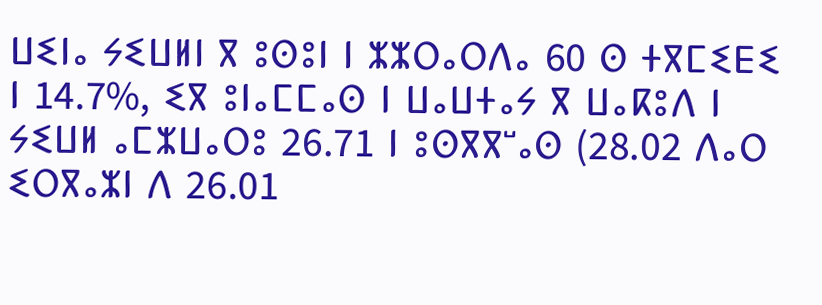ⵡⵉⵏⴰ ⵢⵉⵡⵍⵏ ⴳ ⵓⵙⵓⵏ ⵏ ⵣⵣⵔⴰⵔⴷⴰ 60 ⵙ ⵜⴳⵎⵉⴹⵉ ⵏ 14.7%, ⵉⴳ ⵓⵏⴰⵎⵎⴰⵙ ⵏ ⵡⴰⵡⵜⴰⵢ ⴳ ⵡⴰⴽⵓⴷ ⵏ ⵢⵉⵡⵍ ⴰⵎⵣⵡⴰⵔⵓ 26.71 ⵏ ⵓⵙⴳⴳⵯⴰⵙ (28.02 ⴷⴰⵔ ⵉⵔⴳⴰⵣⵏ ⴷ 26.01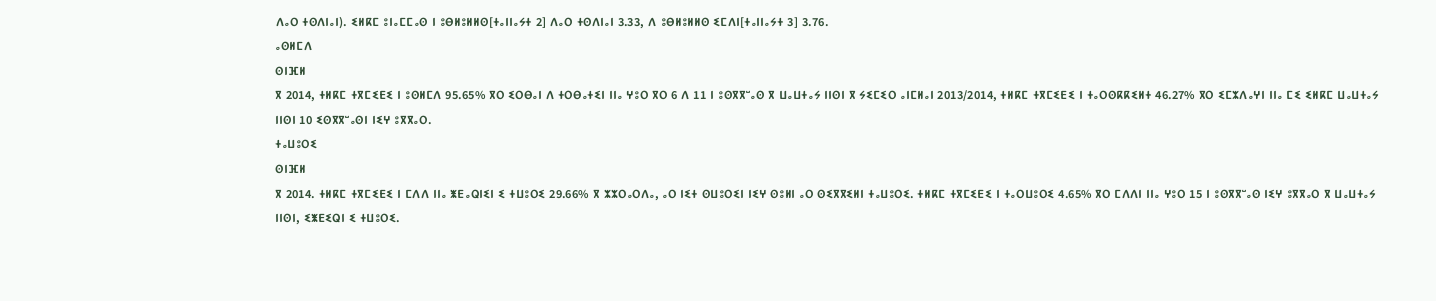ⴷⴰⵔ ⵜⵙⴷⵏⴰⵏ). ⵉⵍⴽⵎ ⵓⵏⴰⵎⵎⴰⵙ ⵏ ⵓⴱⵍⵓⵍⵍⵙ[ⵜⴰⵏⵏⴰⵢⵜ 2] ⴷⴰⵔ ⵜⵙⴷⵏⴰⵏ 3.33, ⴷ ⵓⴱⵍⵓⵍⵍⵙ ⵉⵎⴷⵏ[ⵜⴰⵏⵏⴰⵢⵜ 3] 3.76.
ⴰⵙⵍⵎⴷ
ⵙⵏⴼⵍ
ⴳ 2014, ⵜⵍⴽⵎ ⵜⴳⵎⵉⴹⵉ ⵏ ⵓⵙⵍⵎⴷ 95.65% ⴳⵔ ⵉⵔⴱⴰⵏ ⴷ ⵜⵔⴱⴰⵜⵉⵏ ⵏⵏⴰ ⵖⵓⵔ ⴳⵔ 6 ⴷ 11 ⵏ ⵓⵙⴳⴳⵯⴰⵙ ⴳ ⵡⴰⵡⵜⴰⵢ ⵏⵏⵙⵏ ⴳ ⵢⵉⵎⵉⵔ ⴰⵏⵎⵍⴰⵏ 2013/2014, ⵜⵍⴽⵎ ⵜⴳⵎⵉⴹⵉ ⵏ ⵜⴰⵔⵙⴽⴽⵉⵍⵜ 46.27% ⴳⵔ ⵉⵎⵣⴷⴰⵖⵏ ⵏⵏⴰ ⵎⵉ ⵉⵍⴽⵎ ⵡⴰⵡⵜⴰⵢ ⵏⵏⵙⵏ 10 ⵉⵙⴳⴳⵯⴰⵙⵏ ⵏⵉⵖ ⵓⴳⴳⴰⵔ.
ⵜⴰⵡⵓⵔⵉ
ⵙⵏⴼⵍ
ⴳ 2014. ⵜⵍⴽⵎ ⵜⴳⵎⵉⴹⵉ ⵏ ⵎⴷⴷ ⵏⵏⴰ ⵥⴹⴰⵕⵏⵉⵏ ⵉ ⵜⵡⵓⵔⵉ 29.66% ⴳ ⵣⵣⵔⴰⵔⴷⴰ, ⴰⵔ ⵏⵉⵜ ⵙⵡⵓⵔⵉⵏ ⵏⵉⵖ ⵙⵓⵍⵏ ⴰⵔ ⵙⵉⴳⴳⵉⵍⵏ ⵜⴰⵡⵓⵔⵉ. ⵜⵍⴽⵎ ⵜⴳⵎⵉⴹⵉ ⵏ ⵜⴰⵔⵡⵓⵔⵉ 4.65% ⴳⵔ ⵎⴷⴷⵏ ⵏⵏⴰ ⵖⵓⵔ 15 ⵏ ⵓⵙⴳⴳⵯⴰⵙ ⵏⵉⵖ ⵓⴳⴳⴰⵔ ⴳ ⵡⴰⵡⵜⴰⵢ ⵏⵏⵙⵏ, ⵉⵥⴹⵉⵕⵏ ⵉ ⵜⵡⵓⵔⵉ.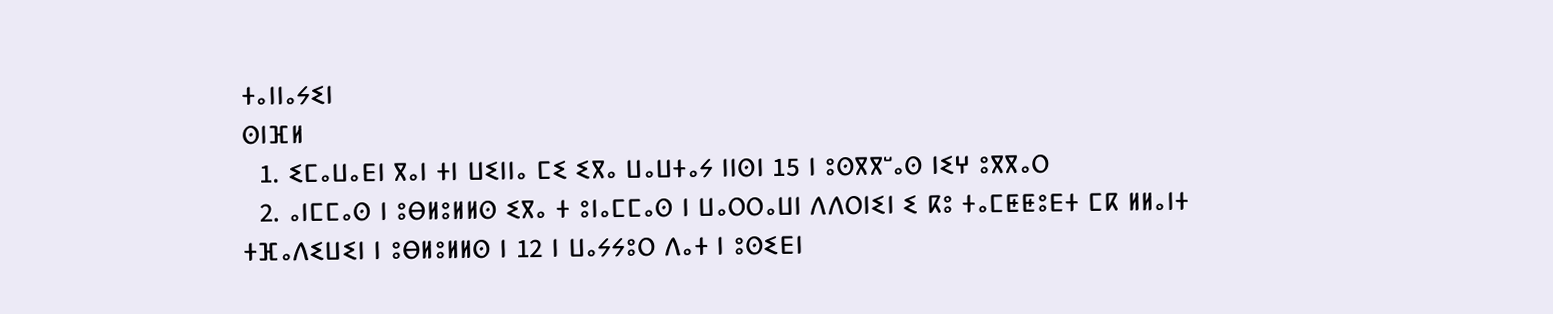ⵜⴰⵏⵏⴰⵢⵉⵏ
ⵙⵏⴼⵍ
  1. ⵉⵎⴰⵡⴰⴹⵏ ⴳⴰⵏ ⵜⵏ ⵡⵉⵏⵏⴰ ⵎⵉ ⵉⴳⴰ ⵡⴰⵡⵜⴰⵢ ⵏⵏⵙⵏ 15 ⵏ ⵓⵙⴳⴳⵯⴰⵙ ⵏⵉⵖ ⵓⴳⴳⴰⵔ
  2. ⴰⵏⵎⵎⴰⵙ ⵏ ⵓⴱⵍⵓⵍⵍⵙ ⵉⴳⴰ ⵜ ⵓⵏⴰⵎⵎⴰⵙ ⵏ ⵡⴰⵔⵔⴰⵡⵏ ⴷⴷⵔⵏⵉⵏ ⵉ ⴽⵓ ⵜⴰⵎⵟⵟⵓⴹⵜ ⵎⴽ ⵍⵍⴰⵏⵜ ⵜⴼⴰⴷⵉⵡⵉⵏ ⵏ ⵓⴱⵍⵓⵍⵍⵙ ⵏ 12 ⵏ ⵡⴰⵢⵢⵓⵔ ⴷⴰⵜ ⵏ ⵓⵙⵉⴹⵏ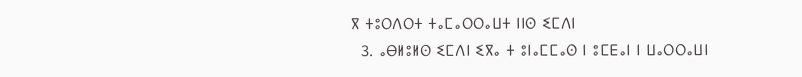ⴳ ⵜⵓⵔⴷⵔⵜ ⵜⴰⵎⴰⵔⵔⴰⵡⵜ ⵏⵏⵙ ⵉⵎⴷⵏ
  3. ⴰⴱⵍⵓⵍⵙ ⵉⵎⴷⵏ ⵉⴳⴰ ⵜ ⵓⵏⴰⵎⵎⴰⵙ ⵏ ⵓⵎⴹⴰⵏ ⵏ ⵡⴰⵔⵔⴰⵡⵏ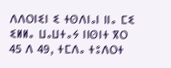ⴷⴷⵔⵏⵉⵏ ⵉ ⵜⵙⴷⵏⴰⵏ ⵏⵏⴰ ⵎⵉ ⵉⵍⵍⴰ ⵡⴰⵡⵜⴰⵢ ⵏⵏⵙⵏⵜ ⴳⵔ 45 ⴷ 49, ⵜⵎⴷⴰ ⵜⵓⴷⵔⵜ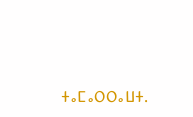ⵜⴰⵎⴰⵔⵔⴰⵡⵜ.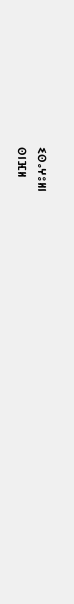ⵉⵙⴰⵖⵓⵍⵏ
ⵙⵏⴼⵍ